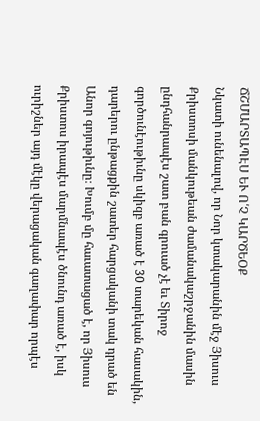ՃՇՄԱՐՏԱՊԷՍ ԵՒ Ո՛Չ ԿԱՐԾԵՕՔ
Նկատի ունենալով, որ Նոր կտակարանին մէջ Յիսուս Քրիստոսի մանկութեան ժամանակաշրջանին մասին ընդհանրապէս շատ բան գրուած չէ եւ Տիրոջ գործունէութիւնը սկիզբ առած է 30 տարեկան հասակին, դարերու ընթացքին շատեր հարցականի տակ դրած են Անոր գոյութիւնը։ Խումբ մը հաւատացած է, որ Յիսուս Քրիստոս իրապէս մարմնապէս ծնունդ առած է, իսկ ուրիշներ այդ մէկը վերացական գաղափար որպէս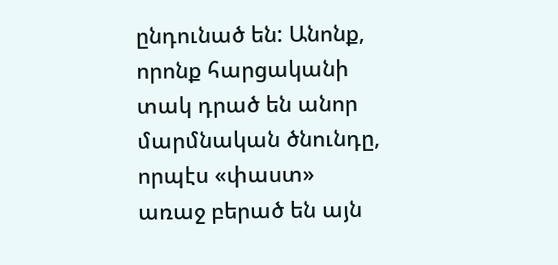ընդունած են: Անոնք, որոնք հարցականի տակ դրած են անոր մարմնական ծնունդը, որպէս «փաստ» առաջ բերած են այն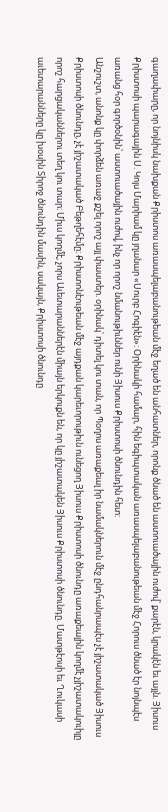գաղափարը, որ նոյնիսկ նախքան Քրիստոս առասպելաբանութեան մէջ եղած են անհատներ, որոնք ծնած են աստուածային ուժով՝ քարէն, կրակէն եւ այլն. Յիսուս Քրիստոսի պարագային Ս. Կոյս Մարիամ կը յղանար «Սուրբ Հոգիէն»: Օրինակի համար, հին եգիպտական առասպելաբանութեան մէջ Հորուս ծնած էր նոյնպէս առանց հօր գործօնին՝ աստուածային ուժով, ինչ որ որոշ նմանութիւններ ունի Յիսուս Քրիստոսի ծնունդին հետ:
Անշուշտ, անոնք կը փորձեն առաջ քշել որոշ այլ փաստեր. օրինակ՝ դիտել կու տան, որ Պօղոս առաքեալ իր նամակներուն մէջ ընդհանրապէս չէ յիշատակած Յիսուս Քրիստոսի ծնունդը, չէ յիշատակած Բեթղեհէմը։ Քրիստոնէութեան մէջ այդքան կարեւորութիւն ունեցող Յիսուս Քրիստոսի ծնունդը առաքեալին կողմէ չյիշատակուիլը որոշ հարցականներու տեղ կու տար։ Միւս կողմէ, չորս Աւետարաններէն միայն երկուքն են, որ կը յիշատակեն Յիսուս Քրիստոսի ծնունդը. Մատթէոսի եւ Ղուկասի աւետարանները կը խօսին Տիրոջ ծնունդին մասին, սակայն, Քրիստոսի ծնունդը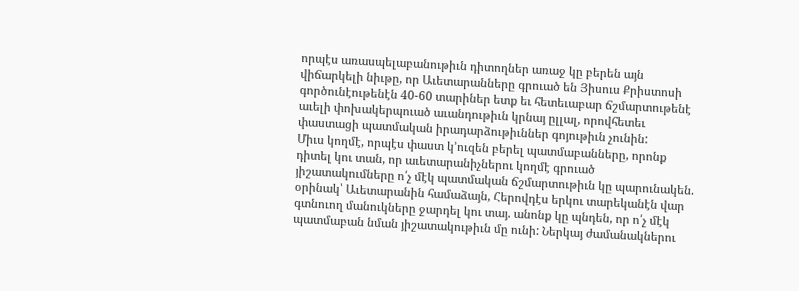որպէս առասպելաբանութիւն դիտողներ առաջ կը բերեն այն վիճարկելի նիւթը, որ Աւետարանները գրուած են Յիսուս Քրիստոսի գործունէութենէն 40-60 տարիներ ետք եւ հետեւաբար ճշմարտութենէ աւելի փոխակերպուած աւանդութիւն կրնայ ըլլալ, որովհետեւ փաստացի պատմական իրադարձութիւններ գոյութիւն չունին:
Միւս կողմէ, որպէս փաստ կ՚ուզեն բերել պատմաբանները, որոնք դիտել կու տան, որ աւետարանիչներու կողմէ գրուած յիշատակումները ո՛չ մէկ պատմական ճշմարտութիւն կը պարունակեն. օրինակ՝ Աւետարանին համաձայն, Հերովդէս երկու տարեկանէն վար գտնուող մանուկները ջարդել կու տայ. անոնք կը պնդեն, որ ո՛չ մէկ պատմաբան նման յիշատակութիւն մը ունի: Ներկայ ժամանակներու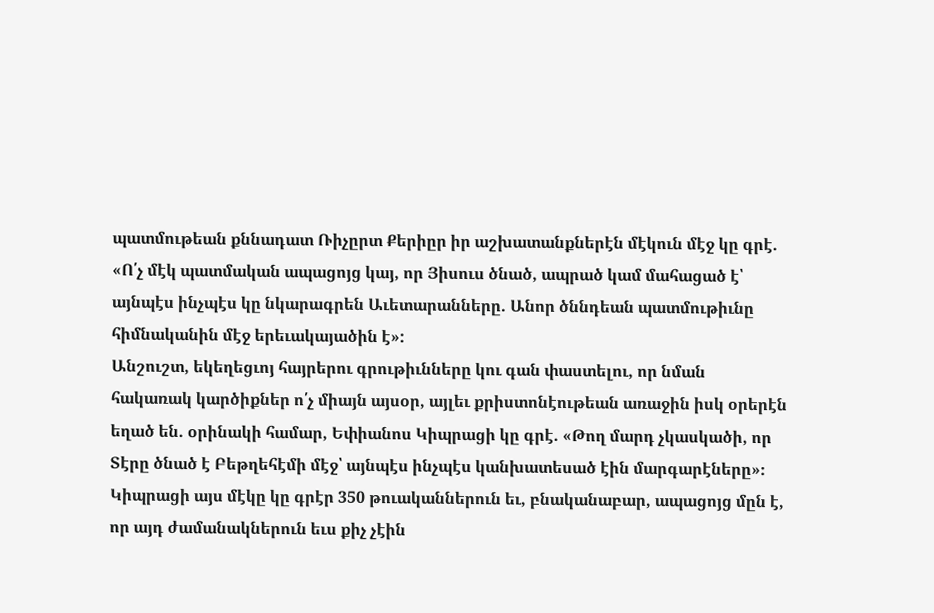պատմութեան քննադատ Ռիչըրտ Քերիըր իր աշխատանքներէն մէկուն մէջ կը գրէ. «Ո՛չ մէկ պատմական ապացոյց կայ, որ Յիսուս ծնած, ապրած կամ մահացած է՝ այնպէս ինչպէս կը նկարագրեն Աւետարանները. Անոր ծննդեան պատմութիւնը հիմնականին մէջ երեւակայածին է»:
Անշուշտ, եկեղեցւոյ հայրերու գրութիւնները կու գան փաստելու, որ նման հակառակ կարծիքներ ո՛չ միայն այսօր, այլեւ քրիստոնէութեան առաջին իսկ օրերէն եղած են. օրինակի համար, Եփիանոս Կիպրացի կը գրէ. «Թող մարդ չկասկածի, որ Տէրը ծնած է Բեթղեհէմի մէջ՝ այնպէս ինչպէս կանխատեսած էին մարգարէները»։ Կիպրացի այս մէկը կը գրէր 350 թուականներուն եւ, բնականաբար, ապացոյց մըն է, որ այդ ժամանակներուն եւս քիչ չէին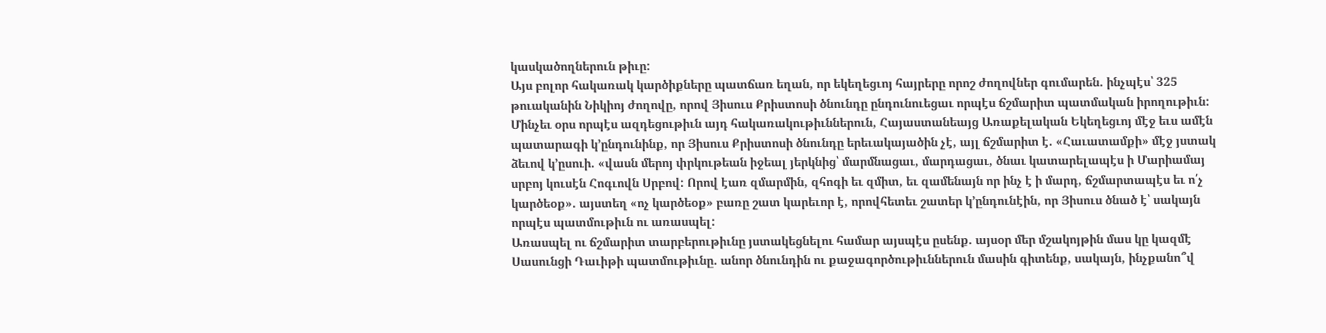կասկածողներուն թիւը:
Այս բոլոր հակառակ կարծիքները պատճառ եղան, որ եկեղեցւոյ հայրերը որոշ ժողովներ գումարեն. ինչպէս՝ 325 թուականին Նիկիոյ ժողովը, որով Յիսուս Քրիստոսի ծնունդը ընդունուեցաւ որպէս ճշմարիտ պատմական իրողութիւն:
Մինչեւ օրս որպէս ազդեցութիւն այդ հակառակութիւններուն, Հայաստանեայց Առաքելական Եկեղեցւոյ մէջ եւս ամէն պատարագի կ՚ընդունինք, որ Յիսուս Քրիստոսի ծնունդը երեւակայածին չէ, այլ ճշմարիտ է. «Հաւատամքի» մէջ յստակ ձեւով կ՚ըսուի. «վասն մերոյ փրկութեան իջեալ յերկնից՝ մարմնացաւ, մարդացաւ, ծնաւ կատարելապէս ի Մարիամայ սրբոյ կուսէն Հոգւովն Սրբով: Որով էառ զմարմին, զհոգի եւ զմիտ, եւ զամենայն որ ինչ է ի մարդ, ճշմարտապէս եւ ո՛չ կարծեօք». այստեղ «ոչ կարծեօք» բառը շատ կարեւոր է, որովհետեւ շատեր կ՚ընդունէին, որ Յիսուս ծնած է՝ սակայն որպէս պատմութիւն ու առասպել:
Առասպել ու ճշմարիտ տարբերութիւնը յստակեցնելու համար այսպէս ըսենք. այսօր մեր մշակոյթին մաս կը կազմէ Սասունցի Դաւիթի պատմութիւնը. անոր ծնունդին ու քաջագործութիւններուն մասին գիտենք, սակայն, ինչքանո՞վ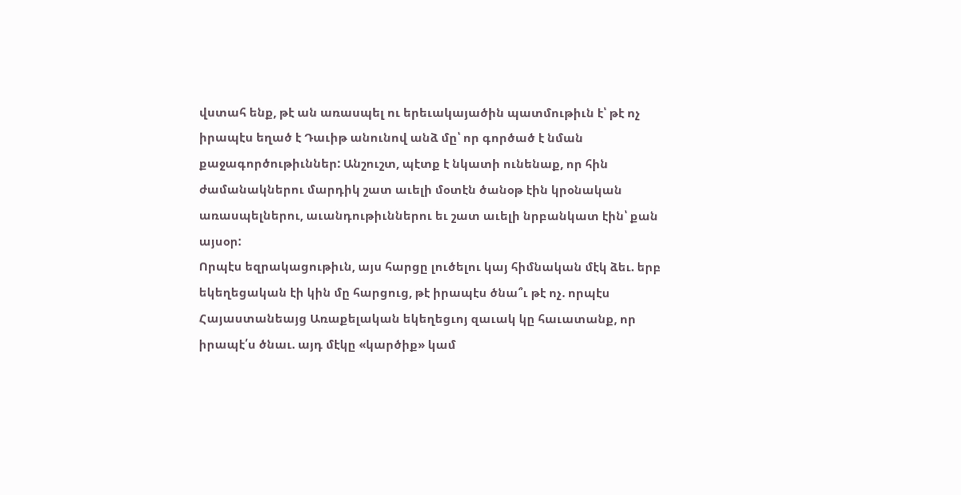վստահ ենք, թէ ան առասպել ու երեւակայածին պատմութիւն է՝ թէ ոչ իրապէս եղած է Դաւիթ անունով անձ մը՝ որ գործած է նման քաջագործութիւններ: Անշուշտ, պէտք է նկատի ունենաք, որ հին ժամանակներու մարդիկ շատ աւելի մօտէն ծանօթ էին կրօնական առասպելներու, աւանդութիւններու եւ շատ աւելի նրբանկատ էին՝ քան այսօր:
Որպէս եզրակացութիւն, այս հարցը լուծելու կայ հիմնական մէկ ձեւ. երբ եկեղեցական էի կին մը հարցուց, թէ իրապէս ծնա՞ւ թէ ոչ. որպէս Հայաստանեայց Առաքելական եկեղեցւոյ զաւակ կը հաւատանք, որ իրապէ՛ս ծնաւ. այդ մէկը «կարծիք» կամ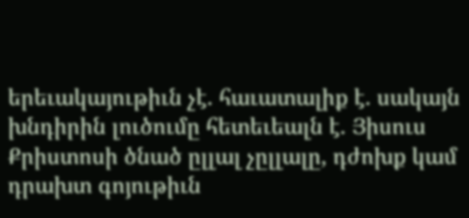երեւակայութիւն չէ. հաւատալիք է. սակայն խնդիրին լուծումը հետեւեալն է. Յիսուս Քրիստոսի ծնած ըլլալ չըլլալը, դժոխք կամ դրախտ գոյութիւն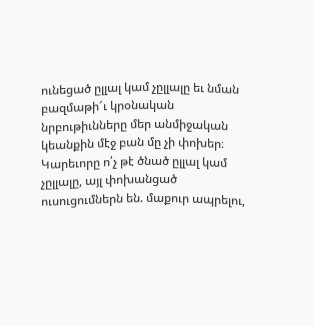ունեցած ըլլալ կամ չըլլալը եւ նման բազմաթի՜ւ կրօնական նրբութիւնները մեր անմիջական կեանքին մէջ բան մը չի փոխեր։ Կարեւորը ո՛չ թէ ծնած ըլլալ կամ չըլլալը, այլ փոխանցած ուսուցումներն են. մաքուր ապրելու,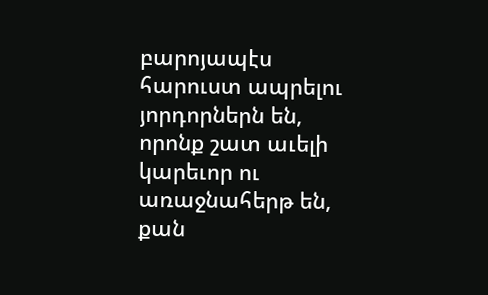բարոյապէս հարուստ ապրելու յորդորներն են, որոնք շատ աւելի կարեւոր ու առաջնահերթ են, քան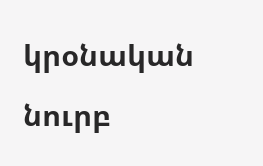կրօնական նուրբ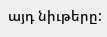այդ նիւթերը: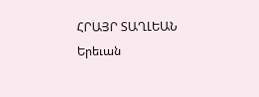ՀՐԱՅՐ ՏԱՂԼԵԱՆ
Երեւան